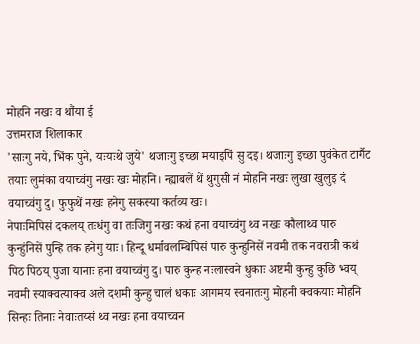मोहनि नखः व थौंया ई
उत्तमराज शिलाकार
'साःगु नये, भिंक पुने, यःयःथे जुये' थजाःगु इच्छा मयाइपिं सु दइ। थजाःगु इच्छा पुवंकेत टार्गैट तयाः लुमंका वयाच्वंगु नखः खः मोहनि। न्ह्याबलें थें थुगुसी नं मोहनि नखः लुखा खुलुइ दं वयाच्वंगु दु। फुफुथें नखः हनेगु सकस्या कर्तव्य खः।
नेपाःमिपिसं दकलय् तःधंगु वा तःजिगु नखः कथं हना वयाच्वंगु थ्व नखः कौलाथ्व पारु कुन्हुंनिसें पुन्हि तक हनेगु याः। हिन्दू धर्मावलम्बिपिसं पारु कुन्हुनिसें नवमी तक नवरात्री कथं पिठ पिठय् पुजा यानाः हना वयाच्वंगु दु। पारु कुन्ह नःलास्वने धुकाः अष्टमी कुन्हु कुछि भ्वय् नवमी स्याक्वत्याक्व अले दशमी कुन्हु चालं धकाः आगमय स्वनातःगु मोहनी क्वकयाः मोहनि सिन्हः तिनाः नेवाःतय्सं थ्व नखः हना वयाच्वन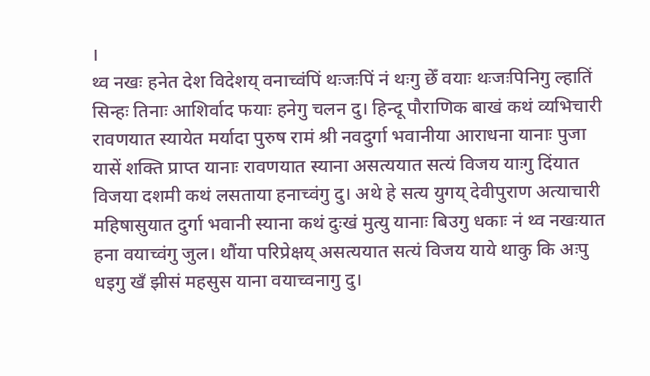।
थ्व नखः हनेत देश विदेशय् वनाच्वंपिं थःजःपिं नं थःगु छेँ वयाः थःजःपिनिगु ल्हातिं सिन्हः तिनाः आशिर्वाद फयाः हनेगु चलन दु। हिन्दू पौराणिक बाखं कथं व्यभिचारी रावणयात स्यायेत मर्यादा पुरुष रामं श्री नवदुर्गा भवानीया आराधना यानाः पुजा यासें शक्ति प्राप्त यानाः रावणयात स्याना असत्ययात सत्यं विजय याःगु दिंयात विजया दशमी कथं लसताया हनाच्वंगु दु। अथे हे सत्य युगय् देवीपुराण अत्याचारी महिषासुयात दुर्गा भवानी स्याना कथं दुःखं मुत्यु यानाः बिउगु धकाः नं थ्व नखःयात हना वयाच्वंगु जुल। थौंया परिप्रेक्षय् असत्ययात सत्यं विजय याये थाकु कि अःपु धइगु खँ झीसं महसुस याना वयाच्वनागु दु।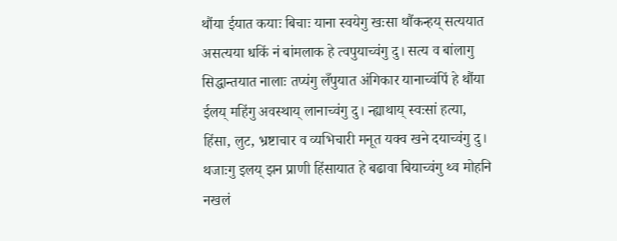थौंया ईयात कयाः बिचाः याना स्वयेगु खःसा थौंकन्हय् सत्ययात असत्यया धकिं नं बांमलाक हे त्वपुयाच्वंगु दु। सत्य व बांलागु सिद्धान्तयात नालाः तप्यंगु लँपुयात अंगिकार यानाच्वंपिं हे थौंया ईलय् महिंगु अवस्थाय् लानाच्वंगु दु। न्ह्याथाय् स्वःसां हत्या, हिंसा, लुट, भ्रष्टाचार व व्यभिचारी मनूत यक्व खने दयाच्वंगु दु। थजाःगु इलय् झन प्राणी हिंसायात हे बढावा बियाच्वंगु थ्व मोहनि नखलं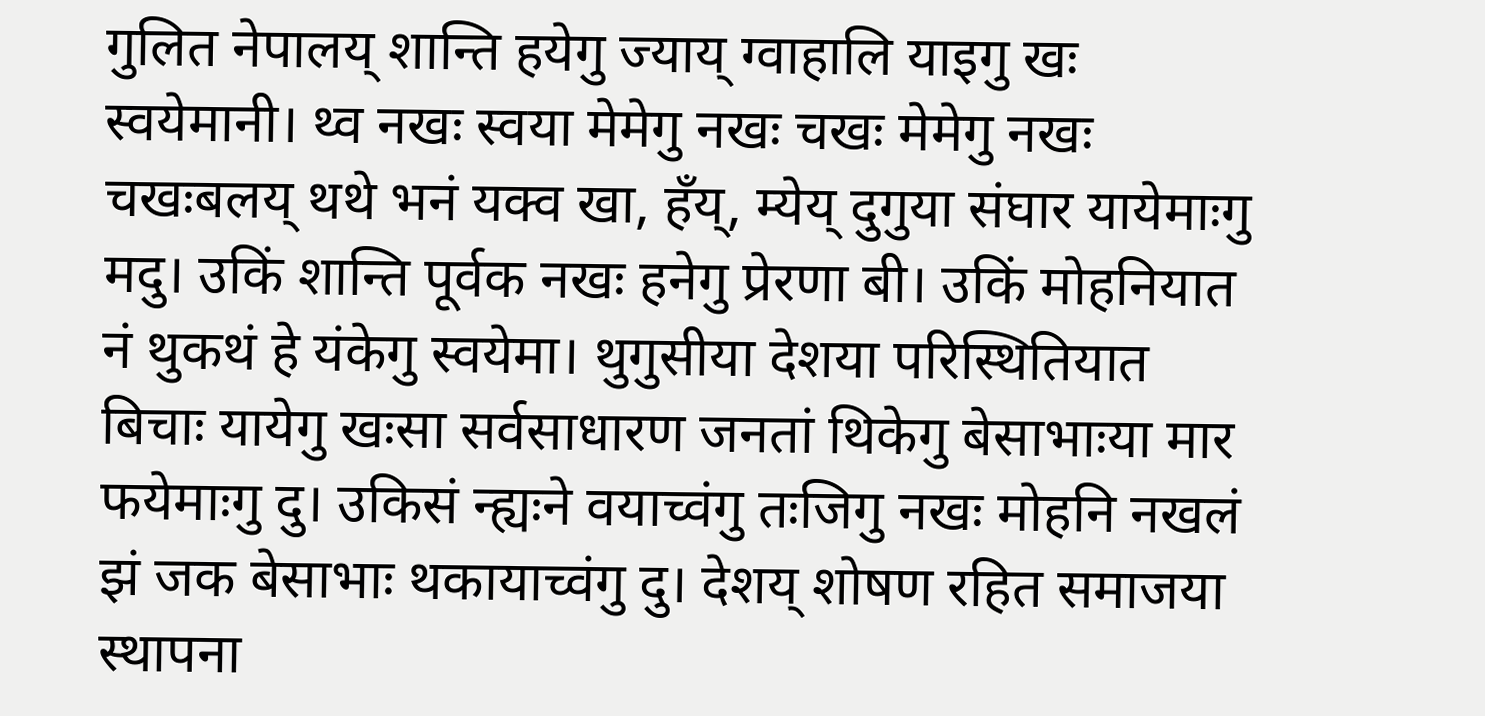गुलित नेपालय् शान्ति हयेगु ज्याय् ग्वाहालि याइगु खः स्वयेमानी। थ्व नखः स्वया मेमेगु नखः चखः मेमेगु नखः चखःबलय् थथे भनं यक्व खा, हँय्, म्येय् दुगुया संघार यायेमाःगु मदु। उकिं शान्ति पूर्वक नखः हनेगु प्रेरणा बी। उकिं मोहनियात नं थुकथं हे यंकेगु स्वयेमा। थुगुसीया देशया परिस्थितियात बिचाः यायेगु खःसा सर्वसाधारण जनतां थिकेगु बेसाभाःया मार फयेमाःगु दु। उकिसं न्ह्यःने वयाच्वंगु तःजिगु नखः मोहनि नखलं झं जक बेसाभाः थकायाच्वंगु दु। देशय् शोषण रहित समाजया स्थापना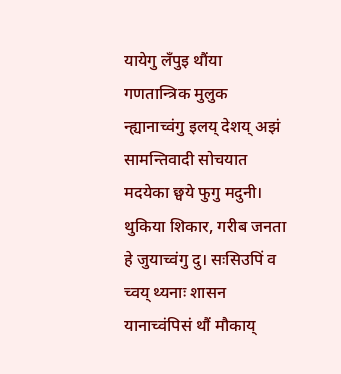यायेगु लँपुइ थौंया गणतान्त्रिक मुलुक न्ह्यानाच्वंगु इलय् देशय् अझं सामन्तिवादी सोचयात मदयेका छ्वये फुगु मदुनी। थुकिया शिकार, गरीब जनता हे जुयाच्वंगु दु। सःसिउपिं व च्वय् थ्यनाः शासन यानाच्वंपिसं थौं मौकाय्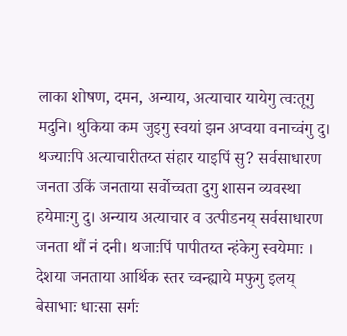लाका शोषण, दमन, अन्याय, अत्याचार यायेगु त्वःतूगु मदुनि। थुकिया कम जुइगु स्वयां झन अप्वया वनाच्वंगु दु। थज्याःपि अत्याचारीतय्त संहार याइपिं सु? सर्वसाधारण जनता उकिं जनताया सर्वोच्चता दुगु शासन व्यवस्था हयेमाःगु दु। अन्याय अत्याचार व उत्पीडनय् सर्वसाधारण जनता थौं नं दनी। थजाःपिं पापीतय्त न्हंकेगु स्वयेमाः ।
देशया जनताया आर्थिक स्तर च्वन्ह्याये मफुगु इलय् बेसाभाः धाःसा सर्गः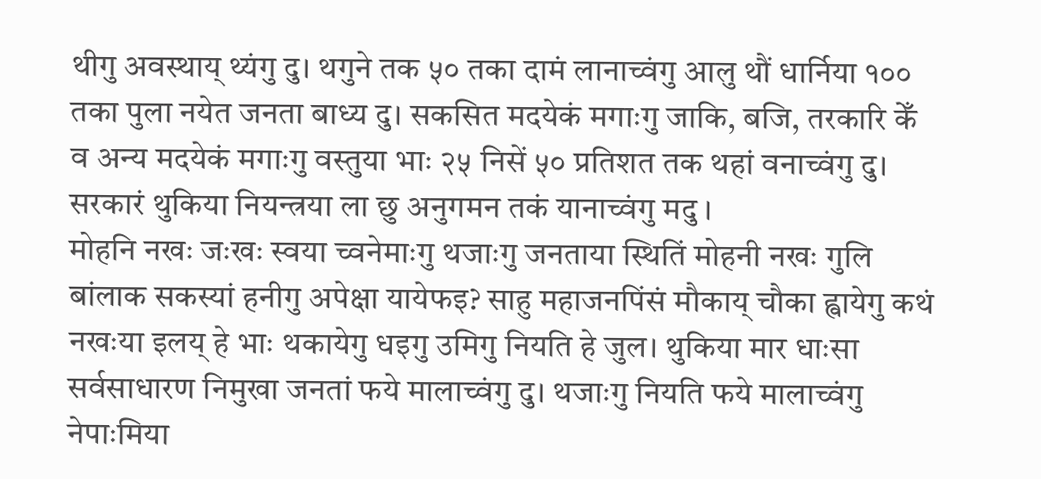थीगु अवस्थाय् थ्यंगु दु। थगुने तक ५० तका दामं लानाच्वंगु आलु थौं धार्निया १०० तका पुला नयेत जनता बाध्य दु। सकसित मदयेकं मगाःगु जाकि, बजि, तरकारि केँ व अन्य मदयेकं मगाःगु वस्तुया भाः २५ निसें ५० प्रतिशत तक थहां वनाच्वंगु दु। सरकारं थुकिया नियन्त्रया ला छु अनुगमन तकं यानाच्वंगु मदु ।
मोहनि नखः जःखः स्वया च्वनेमाःगु थजाःगु जनताया स्थितिं मोहनी नखः गुलि बांलाक सकस्यां हनीगु अपेक्षा यायेफइ? साहु महाजनपिंसं मौकाय् चौका ह्वायेगु कथं नखःया इलय् हे भाः थकायेगु धइगु उमिगु नियति हे जुल। थुकिया मार धाःसा सर्वसाधारण निमुखा जनतां फये मालाच्वंगु दु। थजाःगु नियति फये मालाच्वंगु नेपाःमिया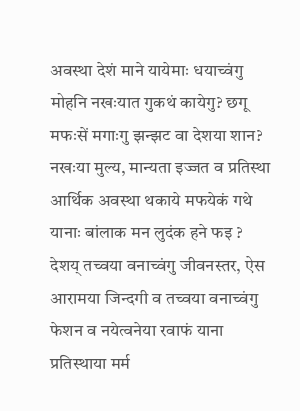अवस्था देशं माने यायेमाः धयाच्वंगु मोहनि नखःयात गुकथं कायेगु? छगू मफःसें मगाःगु झन्झट वा देशया शान? नखःया मुल्य, मान्यता इज्जत व प्रतिस्था आर्थिक अवस्था थकाये मफयेकं गथे यानाः बांलाक मन लुदंक हने फइ ?
देशय् तच्वया वनाच्वंगु जीवनस्तर, ऐस आरामया जिन्दगी व तच्वया वनाच्वंगु फेशन व नयेत्वनेया रवाफं याना प्रतिस्थाया मर्म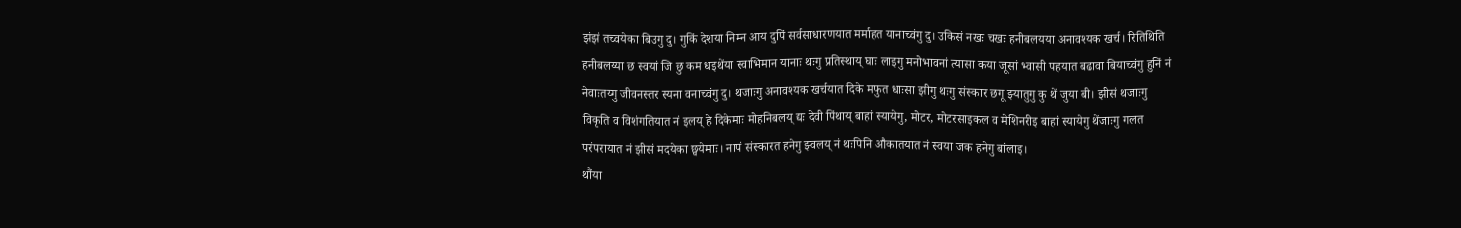झंझं तच्वयेका बिउगु दु। गुकिं देशया निम्न आय दुपिं सर्वसाधारणयात मर्माहत यानाच्वंगु दु। उकिसं नखः चखः हनीबलयया अनावश्यक खर्च। रितिथिति हनीबलय्या छ स्वयां जि छु कम धइथेंया स्वाभिमान यानाः थःगु प्रतिस्थाय् घाः लाइगु मनोभावनां त्यासा कया जूसां भ्वासी पहयात बढावा बियाच्वंगु हुनिं नं नेवाःतय्गु जीवनस्तर स्यना वनाच्वंगु दु। थजाःगु अनावश्यक खर्चयात दिके मफुत धाःसा झीगु थःगु संस्कार छगू झ्यातुगु कु थें जुया बी। झीसं थजाःगु विकृति व विशंगतियात नं इलय् हे दिकेमाः मोहनिबलय् द्यः देवी पिंथाय् बाहां स्यायेगु, मोटर, मोटरसाइकल व मेशिनरीइ बाहां स्यायेगु थेंजाःगु गलत परंपरायात नं झीसं मदयेका छ्वयेमाः। नापं संस्कारत हनेगु झ्वलय् नं थःपिनि औकातयात नं स्वया जक हनेगु बांलाइ।
थौंया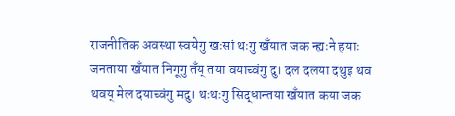राजनीतिक अवस्था स्वयेगु खःसां थःगु खँयात जक न्ह्यःने हयाः जनताया खँयात निगूगु तँय् तया वयाच्वंगु दु। दल दलया दथुइ थव थवय् मेल दयाच्वंगु मदु। थःथःगु सिद्धान्तया खँयात कया जक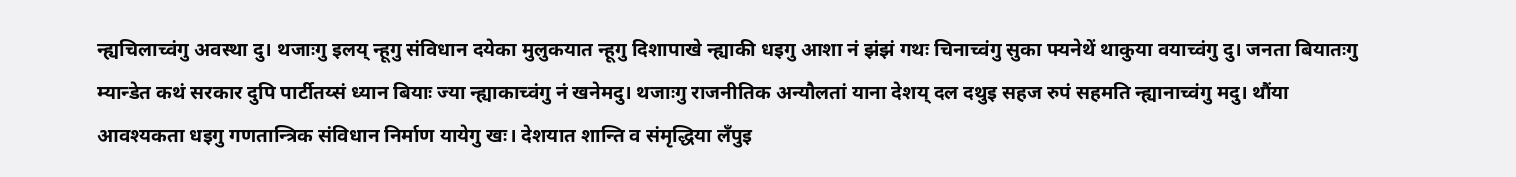न्ह्यचिलाच्वंगु अवस्था दु। थजाःगु इलय् न्हूगु संविधान दयेका मुलुकयात न्हूगु दिशापाखे न्ह्याकी धइगु आशा नं झंझं गथः चिनाच्वंगु सुका फ्यनेथें थाकुया वयाच्वंगु दु। जनता बियातःगु म्यान्डेत कथं सरकार दुपि पार्टीतय्सं ध्यान बियाः ज्या न्ह्याकाच्वंगु नं खनेमदु। थजाःगु राजनीतिक अन्यौलतां याना देशय् दल दथुइ सहज रुपं सहमति न्ह्यानाच्वंगु मदु। थौंया आवश्यकता धइगु गणतान्त्रिक संविधान निर्माण यायेगु खः। देशयात शान्ति व संमृद्धिया लँपुइ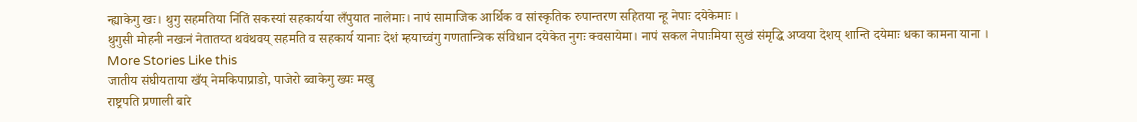न्ह्याकेगु खः। थुगु सहमतिया निंतिं सकस्यां सहकार्यया लँपुयात नालेमाः। नापं सामाजिक आर्थिक व सांस्कृतिक रुपान्तरण सहितया न्हू नेपाः दयेकेमाः ।
थुगुसी मोहनी नखःनं नेतातय्त थवंथवय् सहमति व सहकार्य यानाः देशं म्हयाच्वंगु गणतान्त्रिक संविधान दयेकेत नुगः क्वसायेमा। नापं सकल नेपाःमिया सुखं संमृद्धि अप्वया देशय् शान्ति दयेमाः धका कामना याना ।
More Stories Like this
जातीय संघीयताया खँय् नेमकिपाप्राडो, पाजेरो ब्वाकेगु ख्यः मखु
राष्ट्रपति प्रणाली बारे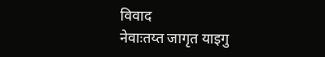विवाद
नेवाःतय्त जागृत याइगु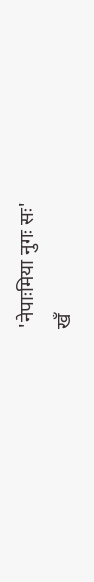'नेपाःमिया नुगः सः'
खँ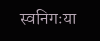स्वनिगःया